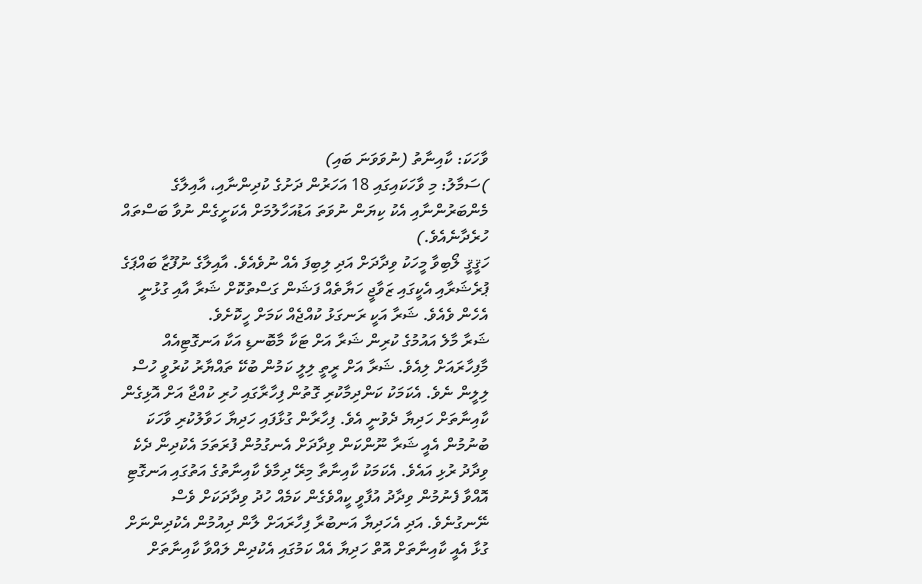ވާހަކަ: ކާއިނާތު (ނުވަވަނަ ބައި)
)ސަމާލު: މި ވާހަކައިގައި 18 އަހަރުން ދަށުގެ ކުދިންނާއި، އާއިލާގެ މެންބަރުންނާއި އެކު ކިޔަން ނުވަތަ އަޑުއަހާލުމަށް އެކަށީގެން ނުވާ ބަސްތައް ހުރެދާނެއެވެ.)
ހަޤީޤީ ލޯބިވާ މީހަކު ވިދާދަށް އަދި ލިބިފަ އެއް ނުވެއެވެ. އާއިލާގެ ނުފޫޒާ ބައްޕަގެ ޕުރެޝަރާއި އެކީގައި ޒަވާޖީ ހަޔާތެއް ފަޝަން ގަސްތުކޮށް ޝަރާ އާއި ގުޅުނީ އެހެން ވެއެވެ. ޝަރާ އަކީ ރަނގަޅު ކުއްޖެއް ކަމަށް ހީކޮށެވެ.
ޝަރާ މާލެ އައުމުގެ ކުރިން ޝަރާ އަށް ޓަކާ މާބޮނޑި އަކާ އަނގޮޓިއެއް މާފިހާރައަށް ލިއެވެ. ޝަރާ އަށް ރީތީ ލިލީ ކަމުން ބުކޭ ތައްޔާރު ކުރުވީ ހުސް ލިލީން ނެވެ. އެކަމަކު ކަންދިމާކުރި ގޮތުން ފިހާރާގައި ހުރި ކުއްޖާ އަށް އޮޅިގެން ކާއިނާތަށް ހަދިޔާ ދެވުނީ އެވެ. ފިހާރާން ގުޅާފައި ހަދިޔާ ހަވާލުކުރި ވާހަކަ ބުނުމުން އެއީ ޝަރާ ނޫންކަން ވިދާދަށް އެނގުމުން ފުރަތަމަ އެކުދިން ދެކެ ވިދާދު ރުޅި އައެވެ. އެކަމަކު ކާއިނާތާ މިރޭ ދިމާވެ ކާއިނާތުގެ އަތުގައި އަނގޮޓި އޮއްވާ ފެނުމުން ވިދާދު އުފާވީ ކީއްވެގެން ކަމެއް ހުދު ވިދާދަކަށް ވެސް ނޭނގުނެވެ. އަދި އެހަދިޔާ އަނބުރާ ފިހާރައަށް ލާން ދިއުމުން އެކުދިންނަށް ގުޅާ އެއީ ކާއިނާތަށް އޮތް ހަދިޔާ އެއް ކަމުގައި އެކުދިން ލައްވާ ކާއިނާތަށް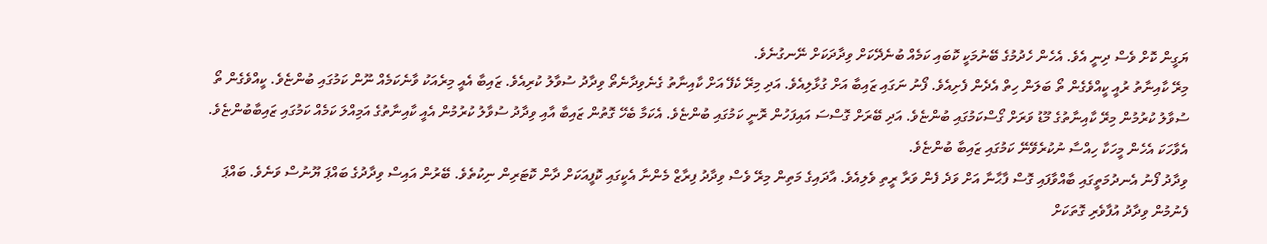ޔަގީން ކޮށް ވެސް ދިނީ އެވެ. އެހެން ހެދުމުގެ ބޭނުމަކީ ކޮބައި ކަމެއް ބުނެދޭކަށް ވިދާދަކަށް ނޭނގުނެވެ.
މިރޭ ކާއިނާތު ރުއީ ކީއްވެގެން ތޯ ބަލަން ހިތް އެދެން ފެށިއެވެ. ފޯނު ނަގައި ޒައިބާ އަށް ގުޅާލިއެވެ. އަދި މިރޭ ކެފޭ އަށް ކާއިނާތު ގެނެވިދާނެތޯ ވިދާދު ސުވާލު ކުރިއެވެ. ޒައިބާ އެއީ މިރެއަކު ވާނެކަމެއް ނޫން ކަމުގައި ބުންޏެވެ. ކީއްވެގެން ތޯ ސުވާލު ކުރުމުން މިރޭ ކާއިނާތުގެ މޫޑު ވަރަށް ގޯސްކަމުގައި ބުންޏެވެ. އަދި ބޭރަށް ގޮސްސަ އައިފަހުން ރޮނީ ކަމުގައި ބުންޏެވެ. އެކަމާ ބެހޭ ގޮތުން ޒައިބާ އާއި ވިދާދު ސުވާލު ކުރުމުން އެއީ ކާއިނާތުގެ އަމިއްލަ ކަމެއް ކަމުގައި ޒައިބާބުންޏެވެ. އެވާހަކަ އެހެން މީހަކާ ހިއްސާ ނުކުރެވޭނޭ ކަމުގައި ޒައިބާ ބުންޏެވެ.
ވިދާދު ފޯނު އެނދުމަތީގައި ބާއްވާފައި ގޮސް ފާޙާނާ އަށް ވަދެ ފެން ވަރާ ރީތި ވެލިއެވެ. އާދައިގެ މަތިން މިރޭ ވެސް ވިދާދު ފިރާޒް މެންނާ އެކީގައި ކޮފީއަކަށް ދާން ކޮޓަރިން ނިކުތެވެ. ބޭރުން އައިސް ވިދާދުގެ ބައްޕަ ޔޫނުސް ވަނެވެ. ބައްޕަ ފެނުމުން ވިދާދު އުފާވެރި ގޮތަކަށް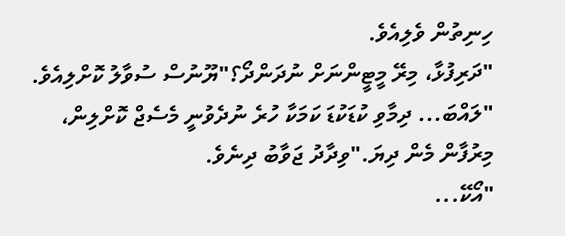ހިނިތުން ވެލިއެވެ.
"ދަރިފުޅާ، މިރޭ މީޓީންނަށް ނުދަންދޯ؟"ޔޫނުސް ސުވާލު ކޮށްލިއެވެ.
"ލައްބަ... ދިމާވި ކުޑަކުޑަ ކަމަކާ ހުރެ ނުދެވުނީ މެސެޖް ކޮށްލިން، މިރުފާން މެން ދިޔަ."ވިދާދު ޖަވާބު ދިނެވެ.
"އޯކޭ...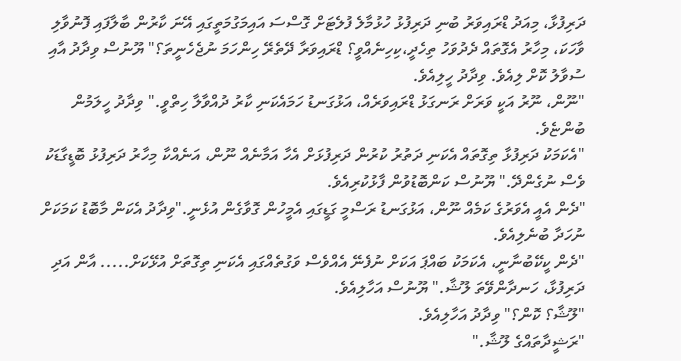ދަރިފުޅާ، މިއަދު ޑްރައިވަރު ބުނި ދަރިފުޅު ހުޅުމާލެ ފުލެޓަށް ގޮސްސަ އައިމަގުމަތީގައި އޭނަ ކާރުން ބާލާފައި ފޮނުވާލި ވާހަކަ، މިހާރު އެގޮތައް ދެދުވަހު ތިހެދީ،ކިހިނެއްވީ؟ ޑްރައިވަރާ ދޭތެރޭ ހިންހަމަ ނުޖެހެނީތަ؟" ޔޫނުސް ވިދާދު އާއި ސުވާލު ކޮށް ލިއެވެ. ވިދާދު ހީލިއެވެ.
"ނޫން، ނޫރު އަކީ ވަރަށް ރަނގަޅު ޑްރައިވަރެއް، އަޅުގަނޑު ހަމައެކަނި ކާރު ދުއްވާލާ ހިތްވީ." ވިދާދު ހީލަމުން ބުންޏެވެ.
"އެކަމަކު ދަރިފުޅާ ތިގޮތައް އެކަނި ދަތުރު ކުރުން ދަރިފުޅަށް އެހާ އަމާނެއް ނޫން، އަނެއްކާ މިހާރު ދަރިފުޅު ބޮޑީގާޑަކު ވެސް ނުގެންދޭ." ޔޫނުސް ކަންބޮޑުވުން ފާޅުކުރިއެވެ.
"ދެން އެއީ އެވަރުގެ ކަމެއް ނޫން، އަޅުގަނޑު ރަސްމީ ގަޑީގައި އެމީހުން ގޮވާގެން އުޅެނީ."ވިދާދު އެކަން މާބޮޑު ކަމަކަށް ނުހަދާ ބުނެލިއެވެ.
"ދެން ކީކޭބުނާނީ، އެކަމަކު ބައްޕަ އަކަށް ނުފެނޭ އެއްވެސް ވަގުތެއްގައި އެކަނި ތިގޮތަށް އުޅޭކަށް..... އާން އަދި ދަރިފުޅާ، ހަނދާންވޭތަ ލޫޝާ." ޔޫނުސް އަހާލިއެވެ.
"ލޫޝާ؟ ކޮން؟" ވިދާދު އަހާލިއެވެ.
"ރަޝީދާތައްގެ ލޫޝާ."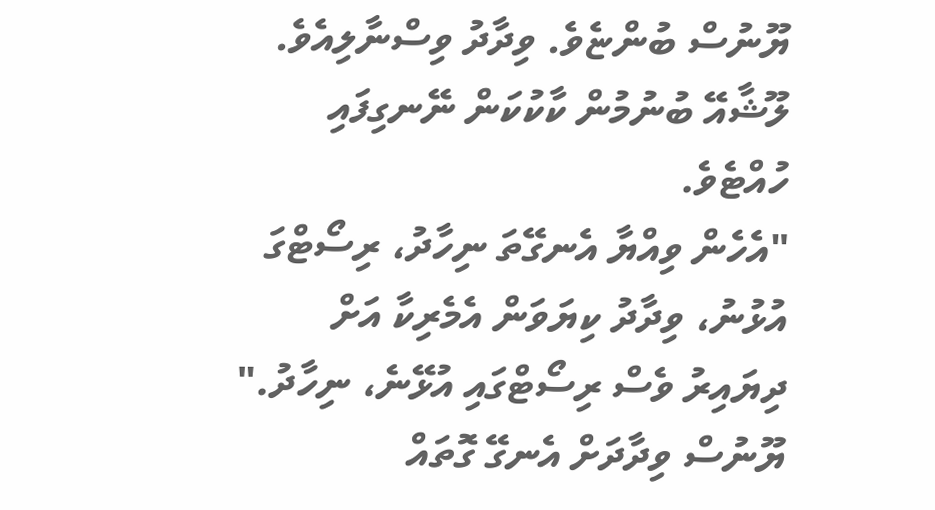ޔޫނުސް ބުންޏެވެ. ވިދާދު ވިސްނާލިއެވެ. ލޫޝާއޭ ބުނުމުން ކާކުކަން ނޭނގިފައި ހުއްޓެވެ.
"އެހެން ވިއްޔާ އެނގޭތަ ނިހާދު، ރިސޯޓްގަ އުޅުނު، ވިދާދު ކިޔަވަން އެމެރިކާ އަށް ދިޔައިރު ވެސް ރިސޯޓްގައި އުޅޭނެ، ނިހާދު." ޔޫނުސް ވިދާދަށް އެނގޭ ގޮތައް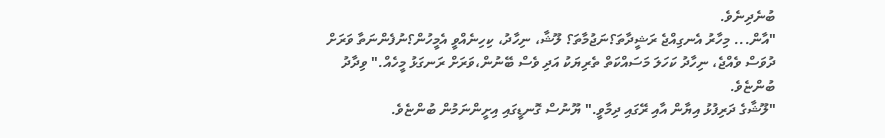ބުނެދިނެވެ.
"އާން... މިހާރު އެނގިއްޖެ ރަޝީދާތަ؟ނަޖުމާތަ؟ ލޫޝާ، ނިހާދު، ކިހިނެއްވީ އެމީހުން؟ނުފެންނަތާ ވަރަށް ދުވަސް ވެއްޖެ، ނިހާދު ކަހަލަ މަސައްކަތް ތެރިޔަކު އަދި ވެސް ބޭނުން،ވަރަށް ރަނގަޅު މީހެއް." ވިދާދު ބުންޏެވެ.
"ލޫޝާގެ ދަރިފުޅު އިޔާން އާއި ރޭގައި ދިމާވީ." ޔޫނުސް ގޮނޑީގައި އިށީންނަމުން ބުންޏެވެ.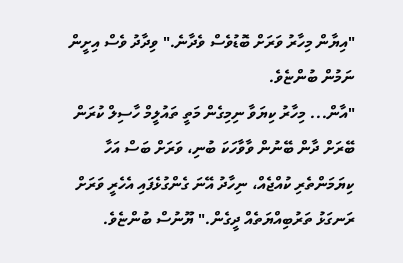"އިޔާން މިހާރު ވަރަށް ބޮޑުވެސް ވެދާނެ." ވިދާދު ވެސް އިށީން ނަމުން ބުންޏެވެ.
"އާން... މިހާރު ކިޔަވާ ނިމިގެން މަތީ ތައުލީމް ހާސިލް ކުރަން ބޭރަށް ދާން ބޭނުން ވާވާހަކަ ބުނި، ވަރަށް ބަސް އަހާ ކިޔަމަންތެރި ކުއްޖެއް، ނިހާދު އޭނަ ގެންގުޅެފައި އެހެރީ ވަރަށް ރަނގަޅު ތަރުބިއްޔަތެއް ދީގެން." ޔޫނުސް ބުންޏެވެ.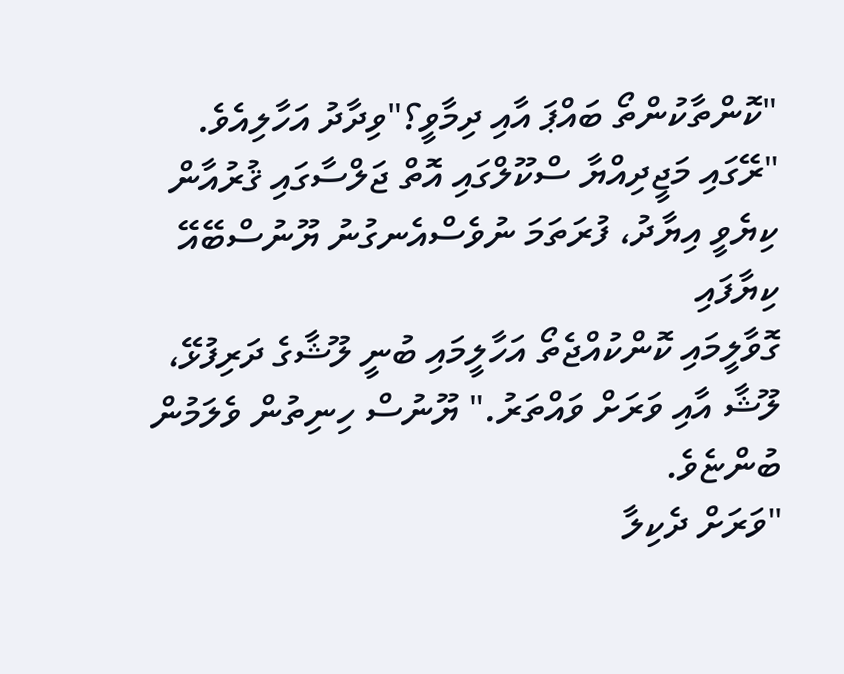"ކޮންތާކުންތޯ ބައްޕަ އާއި ދިމާވީ؟"ވިދާދު އަހާލިއެވެ.
"ރޭގައި މަޖީދިއްޔާ ސްކޫލްގައި އޮތް ޖަލްސާގައި ޤުރުއާން ކިޔެވީ އިޔާދު، ފުރަތަމަ ނުވެސްއެނގުނު ޔޫނުސްބޭއޭ ކިޔާފައި
ގޮވާލީމައި ކޮންކުއްޖެތޯ އަހާލީމައި ބުނީ ލޫޝާގެ ދަރިފުޅޭ، ލޫޝާ އާއި ވަރަށް ވައްތަރު." ޔޫނުސް ހިނިތުން ވެލަމުން ބުންޏެވެ.
"ވަރަށް ދެކިލާ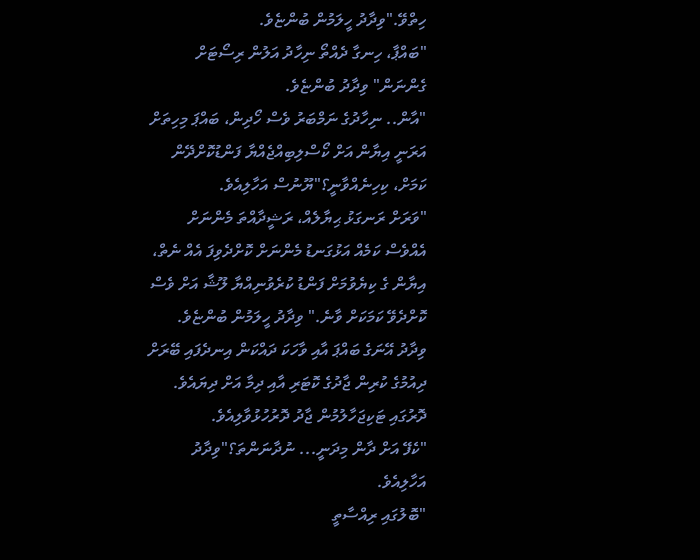ހިތްވޭ."ވިދާދު ހީލަމުން ބުންޏެވެ.
"ބައްޕާ، ހިނގާ ދެއްތޯ ނިހާދު އަލުން ރިސޯޓަށް ގެންނަން" ވިދާދު ބުންޏެވެ.
"އާން.. ނިހާދުގެ ނަމްބަރު ވެސް ހޯދިން، ބައްޕަ މިހިތަށް އަރަނީ އިޔާން އަށް ކޯސްލިބިއްޖެއްޔާ ފަންޑުކޮށްދޭން ކަމަށް، ކިހިނެއްވާނީ؟"ޔޫނުސް އަހާލިއެވެ.
"ވަރަށް ރަނގަޅު ޙިޔާލެއް، ރަޝީދާއްތަ މެންނަށް އެއްވެސް ކަމެއް އަޅުގަނޑު މެންނަށް ކޮށްދެވިފަ އެއް ނެތް، އިޔާން ގެ ކިޔެވުމަށް ފަންޑު ކުރެވުނިއްޔާ ލޫޝާ އަށް ވެސް ކޮށްދެވޭ ކަމަކަށް ވާނެ." ވިދާދު ހީލަމުން ބުންޏެވެ. ވިދާދު އޭނަގެ ބައްޕަ އާއި ވާހަކަ ދައްކަން އިނދެފައި ބޭރަށް ދިއުމުގެ ކުރިން ޖާދުގެ ކޮޓަރި އާއި ދިމާ އަށް ދިޔައެވެ. ދޮރުގައި ޓަކިޖަހާލުމުން ޖާދު ދޮރުހުޅުވާލިއެވެ.
"ކެފޭ އަށް ދާން މިދަނީ... ނުދާނަންތަ؟"ވިދާދު އަހާލިއެވެ.
"ބޮލުގައި ރިއްސާތީ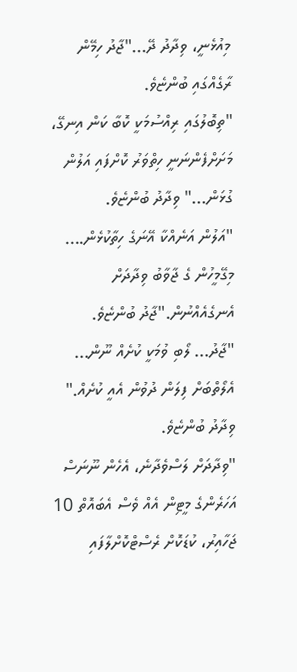މިއުޅެނީ، ވިދާދު ދޭ..."ޖާދު ހިމޭން ރާގެއްގައި ބުންޏެވެ.
"ތިބޮލުގައި ރިއްސުމަކީ ކޮބާ ކަން އިނގޭ، މަށަށްފެންނަނީ ހިތްވަރު ކޮށްފައި އަލުން ގުޅަން..." ވިދާދު ބުންޏެވެ.
"އަލުން އަނެއްކާ އޭނަގެ ހިތާކުޅެން.... މިގޭމީހުން ގެ ޖާވާބު ވިދާދަށް އެނގެއެއްނުން."ޖާދު ބުންޏެވެ.
"ޖާދު... ލޯބި ވުމަކީ ކުށެއް ނޫން... އެލޯތްބަށް ފިލަން ދުވުން އެއީ ކުށެއް." ވިދާދު ބުންޏެވެ.
"ވިދާދަށް ލަސްވެދާނެ، އެހެން ނޫނަސް އަހަރެންގެ މީޓިން އެއް ވެސް އެބައޮތް 10 ޖަހާއިރު، ކުޑަކޮށް ރެސްޓްކޮށްލާފައި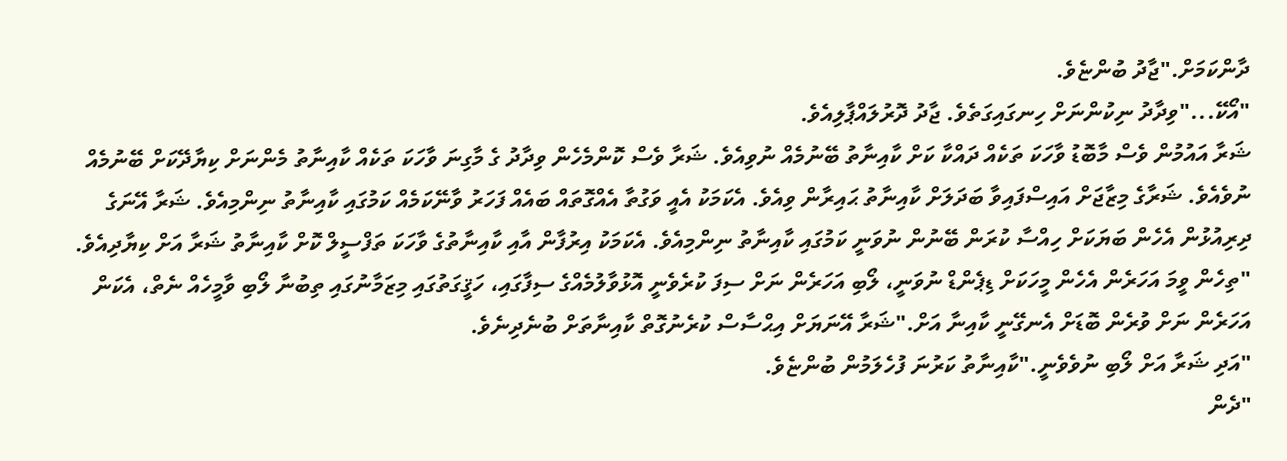ދާންކަމަށް."ޖާދު ބުންޏެވެ.
"އޯކޭ..."ވިދާދު ނިކުންނަށް ހިނގައިގަތެވެ. ޖާދު ދޮރުލައްޕާލިއެވެ.
ޝަރާ އައުމުން ވެސް މާބޮޑު ވާހަކަ ތަކެއް ދައްކާ ކަށް ކާއިނާތު ބޭނުމެއް ނުވިއެވެ. ޝަރާ ވެސް ކޮންމެހެން ވިދާދު ގެ މާގިނަ ވާހަކަ ތަކެއް ކާއިނާތު މެންނަށް ކިޔާދޭކަށް ބޭނުމެއް ނުވެއެވެ. ޝަރާގެ މިޒާޖަށް އައިސްފައިވާ ބަދަލަށް ކާއިނާތު ޙައިރާން ވިއެވެ. އެކަމަކު އެއީ ވަގުތާ އެއްގޮތައް ބައެއް ފަހަރު ވާނޭކަމެއް ކަމުގައި ކާއިނާތު ނިންމިއެވެ. ޝަރާ އޭނަގެ ދިރިއުޅުން އެހެން ބަޔަކަށް ހިއްސާ ކުރަން ބޭނުން ނުވަނީ ކަމުގައި ކާއިނާތު ނިންމިއެވެ. އެކަމަކު އިރުފާން އާއި ކާއިނާތުގެ ވާހަކަ ތަފްސީލް ކޮށް ކާއިނާތު ޝަރާ އަށް ކިޔާދިއެވެ.
"ތިހެން ވީމަ އަހަރެން އެހެން މީހަކަށް ޑިޕެންޑް ނުވަނީ، ލޯބި އަހަރެން ނަށް ސިފަ ކުރެވެނީ އޮޅުވާލުމެއްގެ ސިފާގައި، ހަޤީގަތުގައި މިޒަމާނުގައި ތިބުނާ ލޯބި ވާމީހެއް ނެތް، އެކަން އަހަރެން ނަށް ވުރެން ބޮޑަށް އެނގޭނީ ކާއިނާ އަށް."ޝަރާ އޭނަޔަށް އިޙްސާސް ކުރެނުގޮތް ކާއިނާތަށް ބުނެދިނެވެ.
"އަދި ޝަރާ އަށް ލޯބި ނުވެވެނީ."ކާއިނާތު ކަރުނަ ފުހެލަމުން ބުންޏެވެ.
"ދެން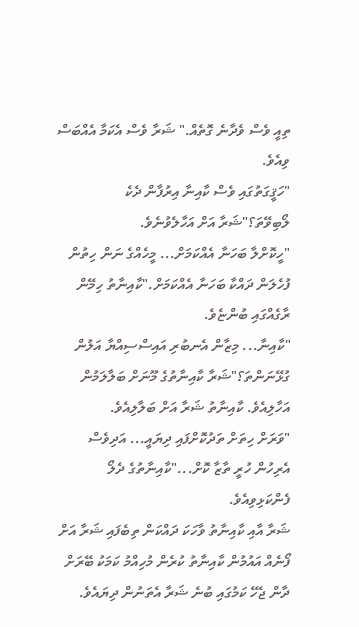ތިއީ ވެސް ވެދާނެ ގޮތެއް." ޝަރާ ވެސް އެކަމާ އެއްބަސް ވިއެވެ.
"ހަޤީގަތުގައި ވެސް ކާއިނާ އިރުފާން ދެކެ ލޯބިވޭތަ؟"ޝަރާ އަށް އަހާލެވުނެވެ.
"ހީކޮށްލާ ބަހަނާ އެއްކަމަށް... މީހެއްގެ ނަން ހިތުން ފުހެލަން ދައްކާ ބަހަނާ އެއްކަމަށް."ކާއިނާތު ހިމޭން ރާގެއްގައި ބުންޏެވެ.
"ކާއިނާ... މިޒާން އެނބުރި އައިސްސިއްޔާ އަލުން ގުޅޭނަންތަ؟"ޝަރާ ކާއިނާތުގެ މޫނަށް ބަލާލަމުން އަހާލިއެވެ. ކާއިނާތު ޝަރާ އަށް ބަލާލިއެވެ.
"ވަރަށް ހިތަށް ތަދުކޮށްފައި ދިޔައީ... އަދިވެސް އެރިހުން ހުރީ ތާޒާ ކޮށް..."ކާއިނާތުގެ ދެލޯ ފެންކަޅިވިއެވެ.
ޝަރާ އާއި ކާއިނާތު ވާހަކަ ދައްކަން ތިބެފައި ޝަރާ އަށް ފޯނެއް އައުމުން ކާއިނާތު ކުރެން މުހިއްމު ކަމަކު ބޭރަށް ދާން ޖެހޭ ކަމުގައި ބުނެ ޝަރާ އެތަނުން ދިޔައެވެ.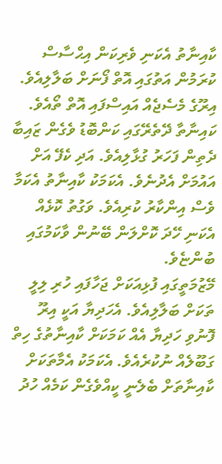ކާއިނާތު އެކަނި ވެރިކަން އިޙްސާސް ކުރަމުން އަތުގައި އޮތް ފޯނަށް ބަލާލިއެވެ. އިރޫގެ މެސެޖެއް އައިސްފައި އޮތް ތޯއެވެ.
ކައިނާތާ ދޭތެރޭގައި ކަންބޮޑު ވެގެން ޒައިބާ ދެތިން ފަހަރު ގުޅާލިއެވެ. އަދި ކެފޭ އަށް އައުމަށް އެދުނެވެ. އެކަމަކު ކާއިނާތު އެކަމާ ވެސް އިންކާރު ކުރިއެވެ. ވަގުތު ކޮޅެއް އެކަނި ހޭދަ ކޮށްލަން ބޭނުން ވާކަމުގައި ބުންޏެވެ.
މޭޒުމަތީގައި ފުޅިއަކަށް ޖަހާފައި ހުރި ލިލީ ތަކަށް ބަލާލިއެވެ. އެހަދިޔާ އަކީ އިރޫ ފޮނުވި ހަދިޔާ އެއް ކަމަކަށް ކާއިނާތުގެ ހިތް ގަބޫލެއް ނުކުރެއެވެ. އެކަމަކު އެމާތަކަށް ކާއިނާތަށް ބެލެނީ ކީއްވެގެން ކަމެއް ހުދު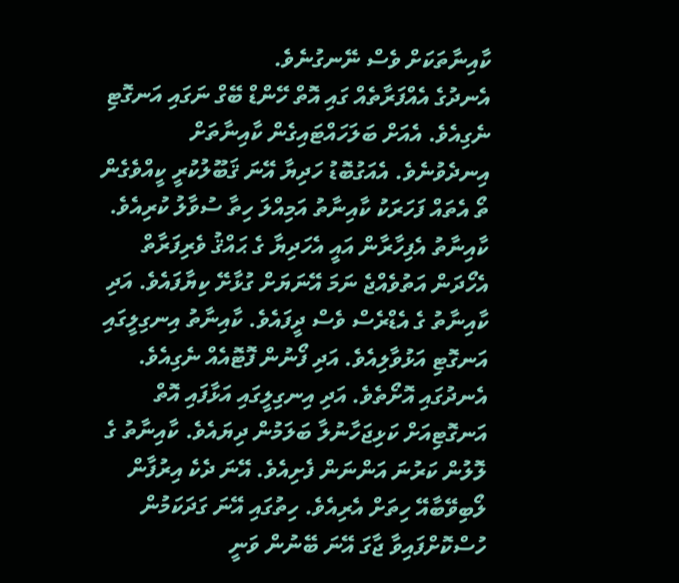ކާއިނާތަކަށް ވެސް ނޭނގުނެވެ.
އެނދުގެ އެއްފަރާތެއް ގައި އޮތް ހޭންޑް ބޭގް ނަގައި އަނގޮޓި ނެގިއެވެ. އެއަށް ބަލަހައްޓައިގެން ކާއިނާތަށް އިނދެވުނެވެ. އެއަގުބޮޑު ހަދިޔާ އޭނަ ޤަބޫލުކުރީ ކީއްވެގެން ތޯ އެތައް ފަހަރަކު ކާއިނާތު އަމިއްލަ ހިތާ ސުވާލު ކުރިއެވެ. ކާއިނާތު އެފިހާރާން އައީ އެހަދިޔާ ގެ ޙައްޤު ވެރިފަރާތް އެހޯދަން އަތުވެއްޖެ ނަމަ އޭނަޔަށް ގުޅާށޭ ކިޔާފައެވެ. އަދި ކާއިނާތު ގެ އެޑްރެސް ވެސް ދީފައެވެ. ކާއިނާތު އިނގިލީގައި އަނގޮޓި އަޅުވާލިއެވެ. އަދި ފޯނުން ފޮޓޮއެއް ނެގިއެވެ.
އެނދުގައި އޮށޯތެވެ. އަދި އިނގިލީގައި އަޅާފައި އޮތް އަނގޮޓިއަށް ކަޅިޖަހާނުލާ ބަލަމުން ދިޔައެވެ. ކާއިނާތު ގެ ލޮލުން ކަރުނަ އަންނަން ފެށިއެވެ. އޭނަ ދެކެ އިރުފާން ލޯބިވޭބާއޭ ހިތަށް އެރިއެވެ. ހިތުގައި އޭނަ ގަދަކަމުން ހުސްކޮށްފައިވާ ޖާގަ އޭނަ ބޭނުން ވަނީ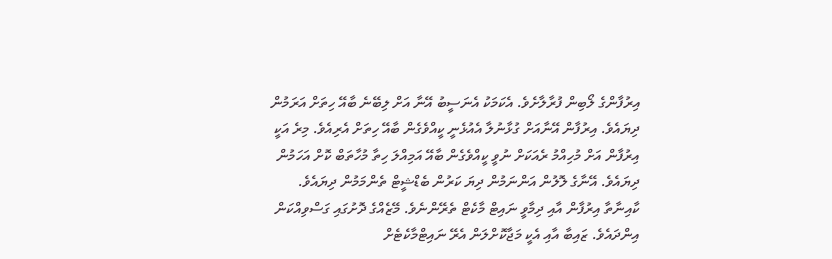އިރުފާންގެ ލޯބިން ފުރާލާށެވެ. އެކަމަކު އެނަސީބު އޭނާ އަށް ލިބޭނެ ބާއޭ ހިތަށް އަރަމުން ދިޔައެވެ. އިރުފާން އޭނާއަށް ގުޅާނުލާ އެއުޅެނީ ކީއްވެގެން ބާއޭ ހިތަށް އެރިއެވެ. މިރެ އަކީ އިރުފާން އަށް މުހިއްމު ރެއަކަށް ނުވީ ކީއްވެގެން ބާއޭ އަމިއްލަ ހިތާ މުހާތަބް ކޮށް އަހަމުން ދިޔައެވެ. އޭނާގެ ލޮލުން އަންނަމުން ދިޔަ ކަރުން ބެޑްޝީޓް ތެންމަމުން ދިޔައެވެ.
ކާއިނާތާ އިރުފާން އާއި ދިމާވީ ނައިޓް މާކެޓް ތެރޭންނެވެ. މޭޒެއްގެ ދޮށުގައި ގަސްވިއްކަން އިންދައެވެ. ޒައިބާ އާއި އެކީ މަޖާކޮށްލަން އެރޭ ނައިޓްމާކެޓެށް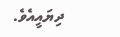ދިޔައީއެވެ.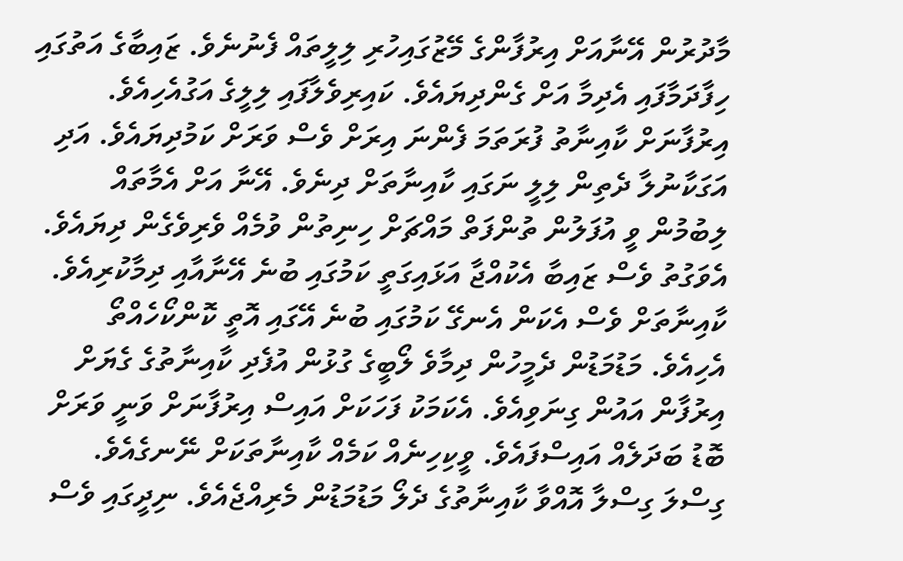މާދުރުން އޭނާއަށް އިރުފާންގެ މޭޒުގައިހުރި ލިލީތައް ފެނުނެވެ. ޒައިބާގެ އަތުގައި ހިފާދަމާފައި އެދިމާ އަށް ގެންދިޔައެވެ. ކައިރިވެލާފައި ލިލީގެ އަގުއެހިއެވެ. އިރުފާނަށް ކާއިނާތު ފުރަތަމަ ފެންނަ އިރަށް ވެސް ވަރަށް ކަމުދިޔައެވެ. އަދި އަގަކާނުލާ ދެތިން ލިލީ ނަގައި ކާއިނާތަށް ދިނެވެ. އޭނާ އަށް އެމާތައް ލިބުމުން ވީ އުފަލުން ތުންފަތް މައްޗަށް ހިނިތުން ވުމެއް ވެރިވެގެން ދިޔައެވެ. އެވަގުތު ވެސް ޒައިބާ އެކުއްޖާ އަޅައިގަތީ ކަމުގައި ބުނެ އޭނާއާއި ދިމާކުރިއެވެ. ކާއިނާތަށް ވެސް އެކަން އެނގޭ ކަމުގައި ބުނެ އޭގައި އޮތީ ކޮންކޯހެއްތޯ އެހިއެވެ. މަޑުމަޑުން ދެމީހުން ދިމާވެ ލޯބީގެ ގުޅުން އުފެދި ކާއިނާތުގެ ގެޔަށް އިރުފާން އައުން ގިނަވިއެވެ. އެކަމަކު ފަހަކަށް އައިސް އިރުފާނަށް ވަނީ ވަރަށް ބޮޑު ބަދަލެއް އައިސްފައެވެ. ވީކިހިނެއް ކަމެއް ކާއިނާތަކަށް ނޭނގެއެވެ.
ގިސްލަ ގިސްލާ އޮއްވާ ކާއިނާތުގެ ދެލޯ މަޑުމަޑުން މެރިއްޖެއެވެ. ނިދީގައި ވެސް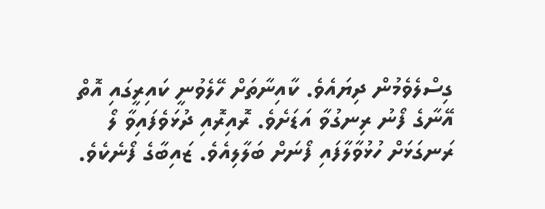ގިސްލެވެމުން ދިޔައެވެ. ކާއިނާތަށް ހޭލެވުނީ ކައިރީގައި އޮތް އޭނާގެ ފޯނު ރިނގުވާ އަޑަށެވެ. ރޮއިރޮއި ދުޅަވެފައިވާ ލޯ ރަނގަޅަށް ހުޅުވާލާފައި ފޯނަށް ބަލާލިއެވެ. ޒައިބާގެ ފޯނެކެވެ.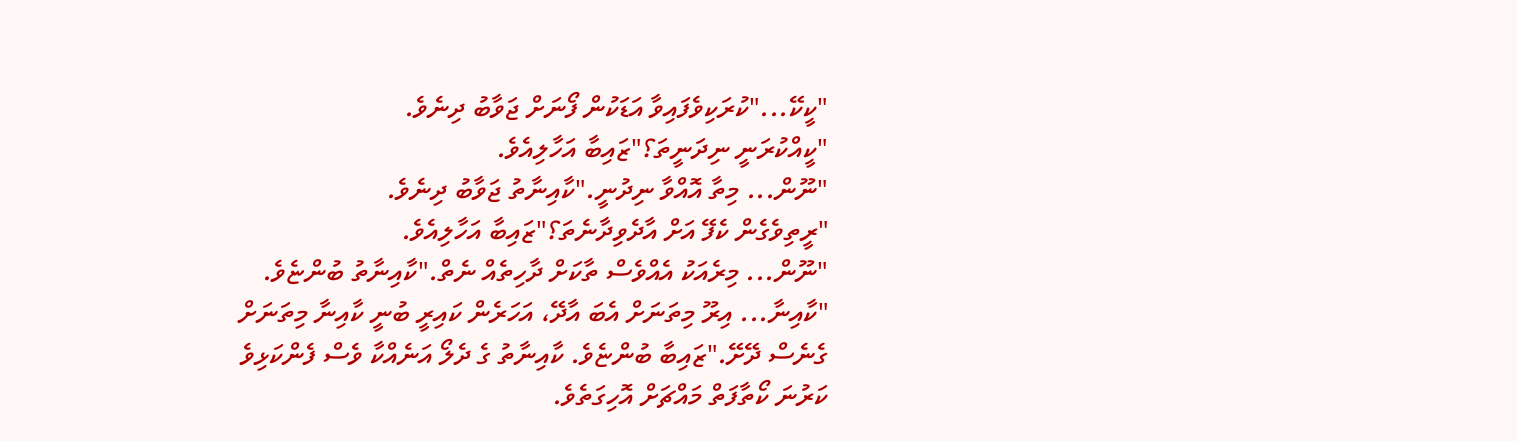"ކީކޭ..."ކުރަކިވެފައިވާ އަޑަކުން ފޯނަށް ޖަވާބު ދިނެވެ.
"ކީއްކުރަނީ ނިދަނީތަ؟"ޒައިބާ އަހާލިއެވެ.
"ނޫން... މިތާ އޮއްވާ ނިދުނީ."ކާއިނާތު ޖަވާބު ދިނެވެ.
"ރީތިވެގެން ކެފޭ އަށް އާދެވިދާނެތަ؟"ޒައިބާ އަހާލިއެވެ.
"ނޫން... މިރެއަކު އެއްވެސް ތާކަށް ދާހިތެއް ނެތް."ކާއިނާތު ބުންޏެވެ.
"ކާއިނާ... އިރޫ މިތަނަށް އެބަ އާދޭ، އަހަރެން ކައިރީ ބުނީ ކާއިނާ މިތަނަށް ގެނެސް ދޭށޭ."ޒައިބާ ބުންޏެވެ. ކާއިނާތު ގެ ދެލޯ އަނެއްކާ ވެސް ފެންކަޅިވެ ކަރުނަ ކޯތާފަތް މައްޗަށް އޮހިގަތެވެ.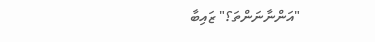"އަންނާނަންތަ؟" ޒައިބާ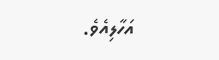އަހާލިއެވެ.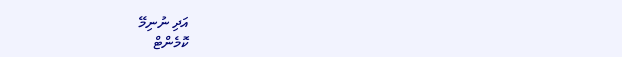އަދި ނުނިމޭ
ކޮމެންޓް